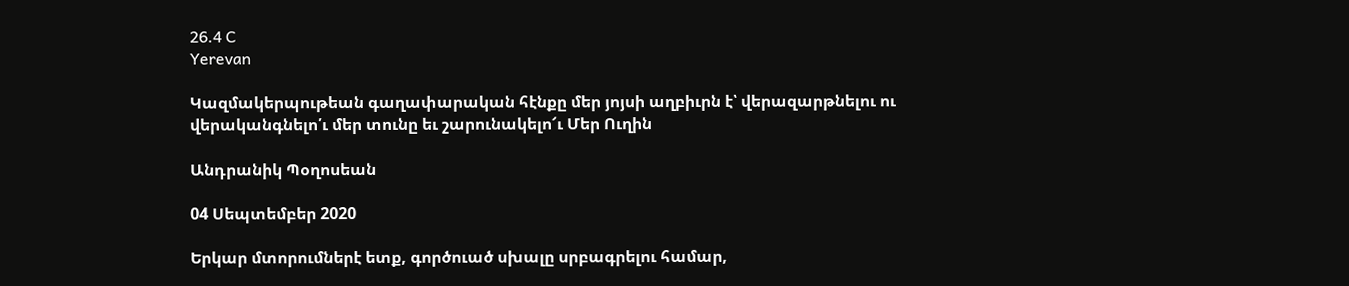26.4 C
Yerevan

Կազմակերպութեան գաղափարական հէնքը մեր յոյսի աղբիւրն է՝ վերազարթնելու ու վերականգնելո՛ւ մեր տունը եւ շարունակելո՜ւ Մեր Ուղին

Անդրանիկ Պօղոսեան

04 Սեպտեմբեր 2020

Երկար մտորումներէ ետք, գործուած սխալը սրբագրելու համար,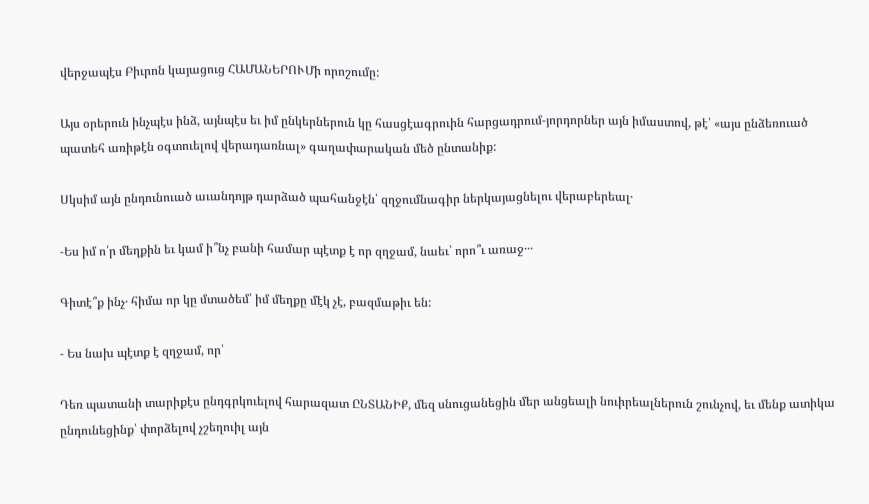վերջապէս Բիւրոն կայացուց ՀԱՄԱՆԵՐՈՒՄի որոշումը:

Այս օրերուն ինչպէս ինձ, այնպէս եւ իմ ընկերներուն կը հասցէագրուին հարցադրում-յորդորներ այն իմաստով, թէ՝ «այս ընձեռուած պատեհ առիթէն օգտուելով վերադառնալ» գաղափարական մեծ ընտանիք:

Սկսիմ այն ընդունուած աւանդոյթ դարձած պահանջէն՝ զղջումնագիր ներկայացնելու վերաբերեալ․

-Ես իմ ո՛ր մեղքին եւ կամ ի՞նչ բանի համար պէտք է որ զղջամ, նաեւ՝ որո՞ւ առաջ․․․

Գիտէ՞ք ինչ․ հիմա որ կը մտածեմ՝ իմ մեղքը մէկ չէ, բազմաթիւ են:

- Ես նախ պէտք է զղջամ, որ՝

Դեռ պատանի տարիքէս ընդգրկուելով հարազատ ԸՆՏԱՆԻՔ, մեզ սնուցանեցին մեր անցեալի նուիրեալներուն շունչով, եւ մենք ատիկա ընդունեցինք՝ փորձելով չշեղուիլ այն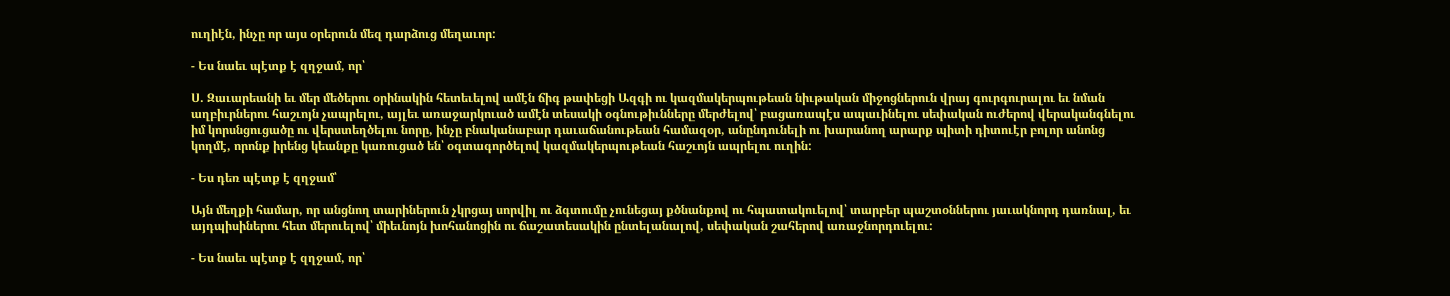ուղիէն, ինչը որ այս օրերուն մեզ դարձուց մեղաւոր:

- Ես նաեւ պէտք է զղջամ, որ՝

Ս. Զաւարեանի եւ մեր մեծերու օրինակին հետեւելով ամէն ճիգ թափեցի Ազգի ու կազմակերպութեան նիւթական միջոցներուն վրայ գուրգուրալու եւ նման աղբիւրներու հաշւոյն չապրելու, այլեւ առաջարկուած ամէն տեսակի օգնութիւնները մերժելով՝ բացառապէս ապաւինելու սեփական ուժերով վերականգնելու իմ կորսնցուցածը ու վերստեղծելու նորը, ինչը բնականաբար դաւաճանութեան համազօր, անընդունելի ու խարանող արարք պիտի դիտուէր բոլոր անոնց կողմէ, որոնք իրենց կեանքը կառուցած են՝ օգտագործելով կազմակերպութեան հաշւոյն ապրելու ուղին:

- Ես դեռ պէտք է զղջամ՝

Այն մեղքի համար, որ անցնող տարիներուն չկրցայ սորվիլ ու ձգտումը չունեցայ քծնանքով ու հպատակուելով՝ տարբեր պաշտօններու յաւակնորդ դառնալ, եւ այդպիսիներու հետ մերուելով՝ միեւնոյն խոհանոցին ու ճաշատեսակին ընտելանալով, սեփական շահերով առաջնորդուելու:

- Ես նաեւ պէտք է զղջամ, որ՝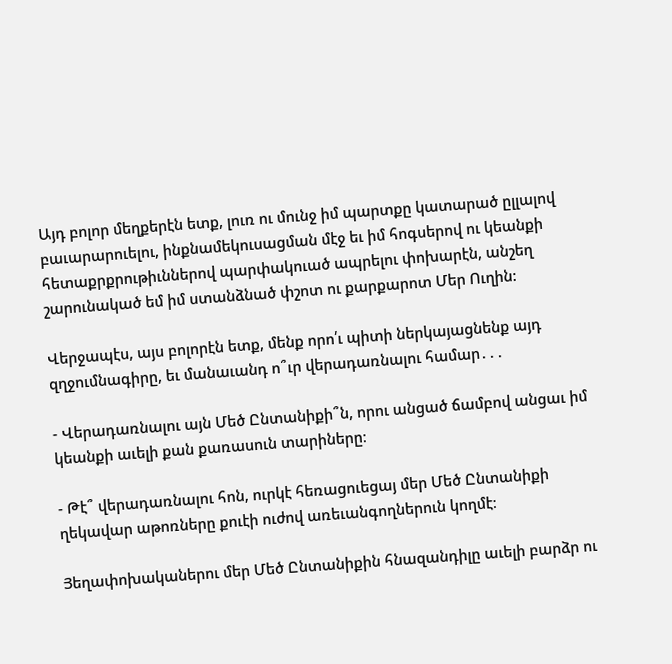Այդ բոլոր մեղքերէն ետք, լուռ ու մունջ իմ պարտքը կատարած ըլլալով բաւարարուելու, ինքնամեկուսացման մէջ եւ իմ հոգսերով ու կեանքի  հետաքրքրութիւններով պարփակուած ապրելու փոխարէն, անշեղ շարունակած եմ իմ ստանձնած փշոտ ու քարքարոտ Մեր Ուղին:

Վերջապէս, այս բոլորէն ետք, մենք որո՛ւ պիտի ներկայացնենք այդ զղջումնագիրը, եւ մանաւանդ ո՞ւր վերադառնալու համար․․․

- Վերադառնալու այն Մեծ Ընտանիքի՞ն, որու անցած ճամբով անցաւ իմ կեանքի աւելի քան քառասուն տարիները։

- Թէ՞ վերադառնալու հոն, ուրկէ հեռացուեցայ մեր Մեծ Ընտանիքի ղեկավար աթոռները քուէի ուժով առեւանգողներուն կողմէ։

Յեղափոխականերու մեր Մեծ Ընտանիքին հնազանդիլը աւելի բարձր ու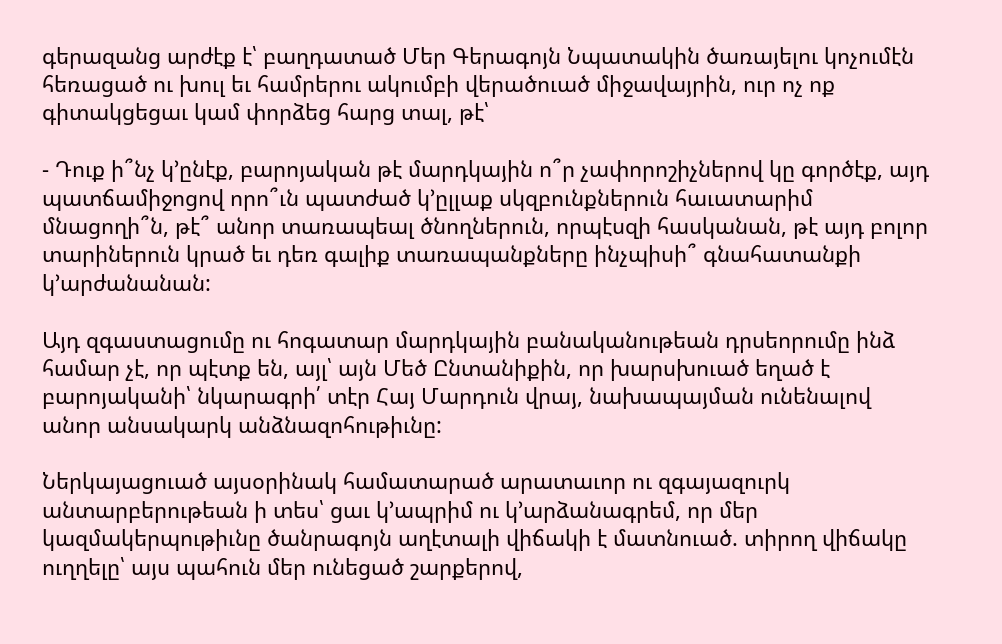գերազանց արժէք է՝ բաղդատած Մեր Գերագոյն Նպատակին ծառայելու կոչումէն հեռացած ու խուլ եւ համրերու ակումբի վերածուած միջավայրին, ուր ոչ ոք գիտակցեցաւ կամ փորձեց հարց տալ, թէ՝

- Դուք ի՞նչ կ՚ընէք, բարոյական թէ մարդկային ո՞ր չափորոշիչներով կը գործէք, այդ պատճամիջոցով որո՞ւն պատժած կ՚ըլլաք սկզբունքներուն հաւատարիմ մնացողի՞ն, թէ՞ անոր տառապեալ ծնողներուն, որպէսզի հասկանան, թէ այդ բոլոր տարիներուն կրած եւ դեռ գալիք տառապանքները ինչպիսի՞ գնահատանքի կ՚արժանանան:

Այդ զգաստացումը ու հոգատար մարդկային բանականութեան դրսեորումը ինձ համար չէ, որ պէտք են, այլ՝ այն Մեծ Ընտանիքին, որ խարսխուած եղած է բարոյականի՝ նկարագրի՛ տէր Հայ Մարդուն վրայ, նախապայման ունենալով անոր անսակարկ անձնազոհութիւնը:

Ներկայացուած այսօրինակ համատարած արատաւոր ու զգայազուրկ անտարբերութեան ի տես՝ ցաւ կ՚ապրիմ ու կ՚արձանագրեմ, որ մեր կազմակերպութիւնը ծանրագոյն աղէտալի վիճակի է մատնուած. տիրող վիճակը ուղղելը՝ այս պահուն մեր ունեցած շարքերով,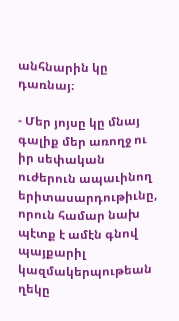անհնարին կը դառնայ։

- Մեր յոյսը կը մնայ գալիք մեր առողջ ու իր սեփական ուժերուն ապաւինող երիտասարդութիւնը, որուն համար նախ պէտք է ամէն գնով պայքարիլ կազմակերպութեան ղեկը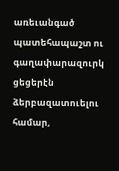առեւանգած պատեհապաշտ ու գաղափարազուրկ ցեցերէն ձերբազատուելու համար,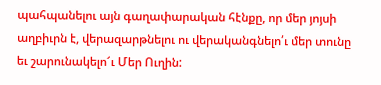պահպանելու այն գաղափարական հէնքը, որ մեր յոյսի աղբիւրն է, վերազարթնելու ու վերականգնելո՛ւ մեր տունը եւ շարունակելո՜ւ Մեր Ուղին: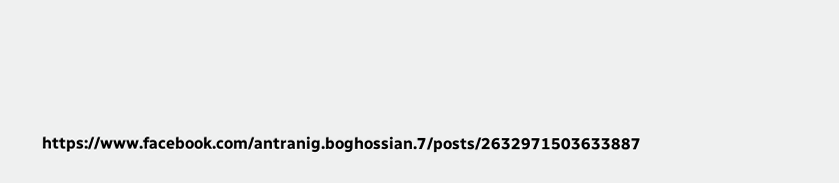https://www.facebook.com/antranig.boghossian.7/posts/2632971503633887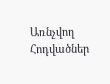Առնչվող Հոդվածներ